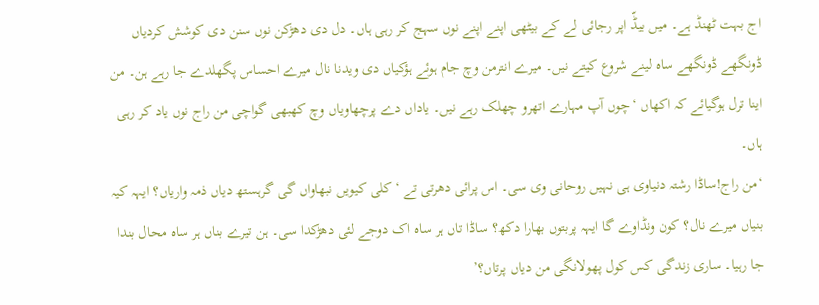اج بہت ٹھنڈ ہے۔ میں بیڈّ اپر رجائی لے کے بیٹھی اپنے اپنے نوں سہج کر رہی ہاں۔ دل دی دھڑکن نوں سنن دی کوشش کردیاں ڈونگھے ڈونگھے ساہ لینے شروع کیتے نیں۔ میرے انترمن وچ جام ہوئے ہؤکیاں دی ویدنا نال میرے احساس پگھلدے جا رہے ہن۔ من اینا ترل ہوگیائے کہ اکھاں ‘چوں آپ مہارے اتھرو چھلک رہے نیں۔ یاداں دے پرچھاویاں وچ کھبھی گواچی من راج نوں یاد کر رہی ہاں۔
‘من راج!ساڈا رشتہ دنیاوی ہی نہیں روحانی وی سی۔ اس پرائی دھرتی تے ‘کلی کیویں نبھاواں گی گرہستھ دیاں ذمہ واریاں؟ ایہہ کیہ بنیاں میرے نال؟ کون ونڈاوے گا ایہہ پربتوں بھارا دکھ؟ ساڈا تاں ہر ساہ اک دوجے لئی دھڑکدا سی۔ ہن تیرے بناں ہر ساہ محال بندا جا رہیا۔ ساری زندگی کس کول پھولانگی من دیاں پرتاں؟’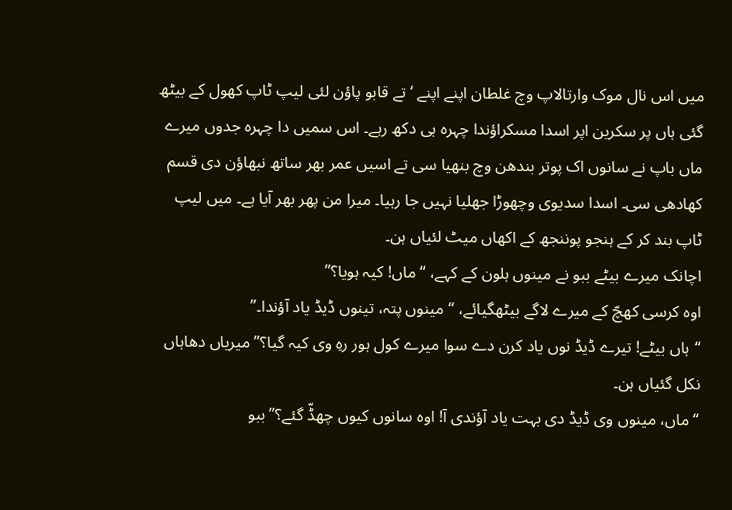میں اس نال موک وارتالاپ وچ غلطان اپنے اپنے ‘تے قابو پاؤن لئی لیپ ٹاپ کھول کے بیٹھ گئی ہاں پر سکرین اپر اسدا مسکراؤندا چہرہ ہی دکھ رہے۔ اس سمیں دا چہرہ جدوں میرے ماں باپ نے سانوں اک پوتر بندھن وچ بنھیا سی تے اسیں عمر بھر ساتھ نبھاؤن دی قسم کھادھی سی۔ اسدا سدیوی وچھوڑا جھلیا نہیں جا رہیا۔ میرا من پھر بھر آیا ہے۔ میں لیپ ٹاپ بند کر کے ہنجو پوننجھ کے اکھاں میٹ لئیاں ہن۔
اچانک میرے بیٹے ببو نے مینوں ہلون کے کہے، “ماں! کیہ ہویا؟”
اوہ کرسی کھچّ کے میرے لاگے بیٹھگیائے، “مینوں پتہ، تینوں ڈیڈ یاد آؤندا۔”
“ہاں بیٹے! تیرے ڈیڈ نوں یاد کرن دے سوا میرے کول ہور رہِ وی کیہ گیا؟” میریاں دھاہاں نکل گئیاں ہن۔
“ماں، مینوں وی ڈیڈ دی بہت یاد آؤندی آ! اوہ سانوں کیوں چھڈّ گئے؟” ببو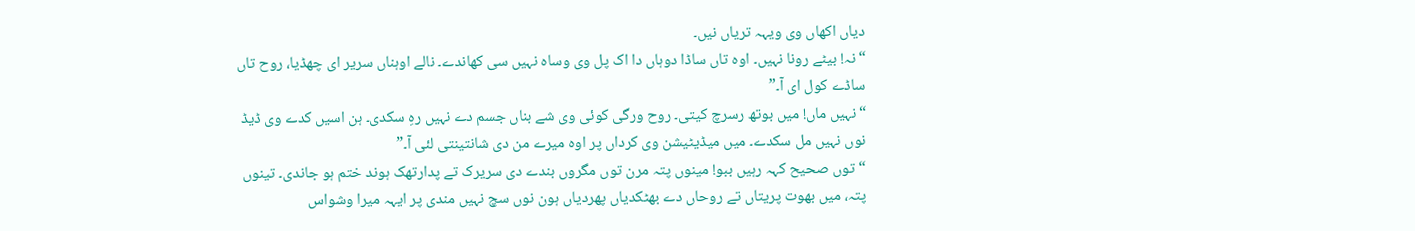دیاں اکھاں وی ویہہ تریاں نیں۔
“نہ! بیٹے رونا نہیں۔ اوہ تاں ساڈا دوہاں دا اک پل وی وساہ نہیں سی کھاندے۔ نالے اوہناں سریر ای چھڈیا، روح تاں ساڈے کول ای آ۔”
“نہیں ماں! میں بوتھ رسرچ کیتی۔ روح ورگی کوئی وی شے بناں جسم دے نہیں رہِ سکدی۔ ہن اسیں کدے وی ڈیڈ نوں نہیں مل سکدے۔ میں میڈیٹیشن وی کرداں پر اوہ میرے من دی شانتینتی لئی آ۔”
“توں صحیح کہہ رہیں ببو! مینوں پتہ مرن توں مگروں بندے دی سریرک تے پدارتھک ہوند ختم ہو جاندی۔ تینوں پتہ، میں بھوت پریتاں تے روحاں دے بھٹکدیاں پھردیاں ہون نوں سچ نہیں مندی پر ایہہ میرا وشواس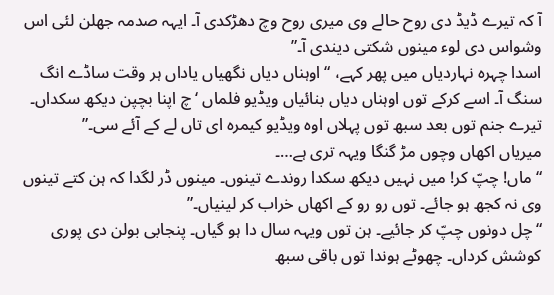آ کہ تیرے ڈیڈ دی روح حالے وی میری روح وچ دھڑکدی آ۔ ایہہ صدمہ جھلن لئی اس وشواس دی لوء مینوں شکتی دیندی آ۔”
اسدا چہرہ نہاردیاں میں پھر کہے، “اوہناں دیاں نگھیاں یاداں ہر وقت ساڈے انگ سنگ آ۔ اسے کرکے توں اوہناں دیاں بنائیاں ویڈیو فلماں ‘چ اپنا بچپن دیکھ سکداں۔ تیرے جنم توں بعد سبھ توں پہلاں اوہ ویڈیو کیمرہ ای تاں لے کے آئے سی۔”
میریاں اکھاں وچوں مڑ گنگا ویہہ تری ہے…۔
“ماں! چپّ کر! میں نہیں دیکھ سکدا روندے تینوں۔ مینوں ڈر لگدا کہ ہن کتے تینوں وی نہ کجھ ہو جائے۔ توں رو رو کے اکھاں خراب کر لینیاں۔”
“چل دونوں چپّ کر جائیے۔ ہن توں ویہہ سال دا ہو گیاں۔ پنجابی بولن دی پوری کوشش کرداں۔ چھوٹے ہوندا توں باقی سبھ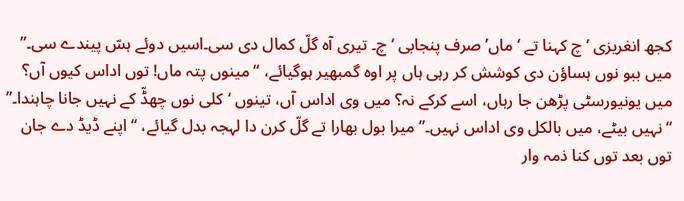کجھ انغریزی ‘چ کہنا تے ‘ماں’ صرف پنجابی ‘چ۔ تیری آہ گلّ کمال دی سی۔اسیں دوئے ہسّ پیندے سی۔”
میں ببو نوں ہساؤن دی کوشش کر رہی ہاں پر اوہ گمبھیر ہوگیائے، “مینوں پتہ ماں! توں اداس کیوں آں؟ میں یونیورسٹی پڑھن جا رہاں، اسے کرکے نہ؟ میں وی اداس آں، تینوں ‘کلی نوں چھڈّ کے نہیں جانا چاہندا۔”
“نہیں بیٹے، میں بالکل وی اداس نہیں۔” میرا بول بھارا تے گلّ کرن دا لہجہ بدل گیائے، “اپنے ڈیڈ دے جان توں بعد توں کنا ذمہ وار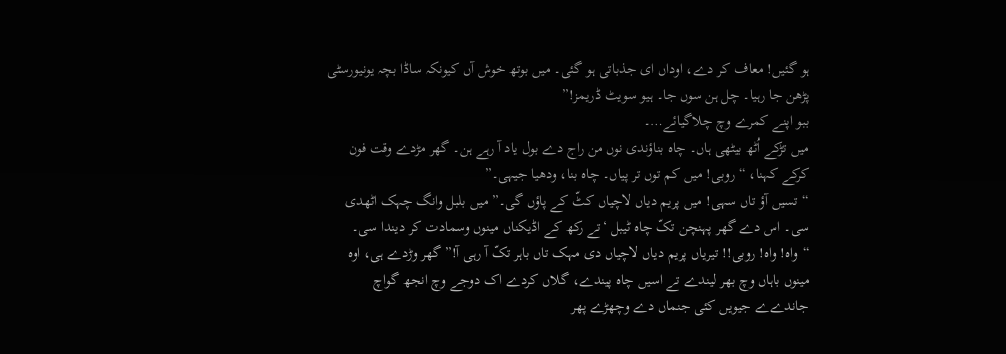ہو گئیں! معاف کر دے، اوداں ای جذباتی ہو گئی۔ میں بوتھ خوش آں کیونکہ ساڈا بچہ یونیورسٹی پڑھن جا رہیا۔ چل ہن سوں جا۔ ہیو سویٹ ڈریمز!”
ببو اپنے کمرے وچ چلاگیائے…۔
میں تڑکے اُٹھ بیٹھی ہاں۔ چاہ بناؤندی نوں من راج دے بول یاد آ رہے ہن۔ گھر مڑدے وقت فون کرکے کہنا، “روبی! میں کم توں تر پیاں۔ چاہ بنا، ودھیا جیہی۔”
“تسیں آؤ تاں سہی! میں پریم دیاں لاچیاں کٹّ کے پاؤں گی۔” میں بلبل وانگ چہک اٹھدی سی۔ اس دے گھر پہنچن تکّ چاہ ٹیبل ‘تے رکھ کے اڈیکناں مینوں وسمادت کر دیندا سی۔
“واہ! واہ! روبی!! تیریاں پریم دیاں لاچیاں دی مہک تاں باہر تکّ آ رہی آ!” گھر وڑدے ہی، اوہ مینوں باہاں وچ بھر لیندے تے اسیں چاہ پیندے، گلاں کردے اک دوجے وچ انجھ گواچ جاندےے جیویں کئی جنماں دے وچھڑے پھر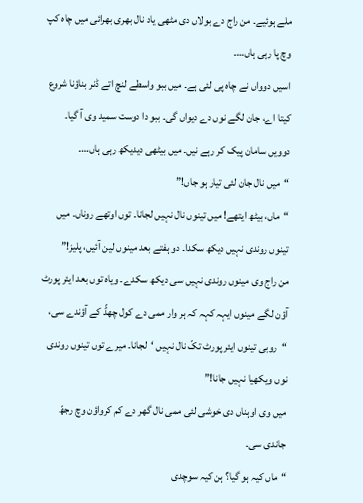ملے ہوئیے۔ من راج دے بولاں دی مٹھی یاد نال بھری بھرائی میں چاہ کپ وچ پا رہی ہاں…۔
اسیں دوواں نے چاہ پی لئی ہے۔ میں ببو واسطے لنچ اتے ڈنر بناؤنا شروع کیتا اے، جان لگے نوں دے دیواں گی۔ ببو دا دوست سمید وی آ گیا۔ دوویں سامان پیک کر رہے نیں۔ میں بیٹھی دیدیکھ رہی ہاں…۔
“میں نال جان لئی تیار ہو جاں!”
“ماں، بیٹھ ایتھے! میں تینوں نال نہیں لجانا۔ توں اوتھے روناں۔ میں تینوں روندی نہیں دیکھ سکدا۔ دو ہفتے بعد مینوں لین آئیں، پلیز!”
من راج وی مینوں روندی نہیں سی دیکھ سکدے۔ ویاہ توں بعد ایئر پورٹ آؤن لگے مینوں ایہہ کہہ کہ ہر وار ممی دے کول چھڈّ کے آؤندے سی، “روبی تینوں ایئر پورٹ تکّ نال نہیں ‘لجانا۔ میرے توں تینوں روندی نوں ویکھیا نہیں جانا!”
میں وی اوہناں دی خوشی لئی ممی نال گھر دے کم کرواؤن وچ رجھّ جاندی سی۔
“ماں کیہ ہو گیا؟ ہن کیہ سوچدی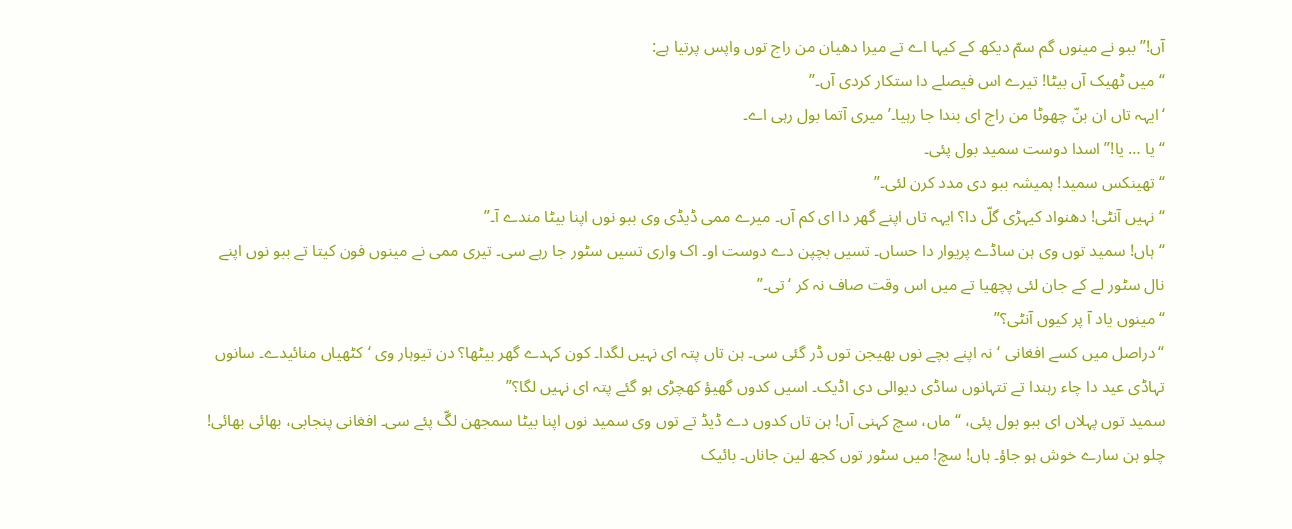آں!” ببو نے مینوں گم سمّ دیکھ کے کیہا اے تے میرا دھیان من راج توں واپس پرتیا ہے:
“میں ٹھیک آں بیٹا! تیرے اس فیصلے دا ستکار کردی آں۔”
‘ایہہ تاں ان بنّ چھوٹا من راج ای بندا جا رہیا۔’ میری آتما بول رہی اے۔
“یا … یا!” اسدا دوست سمید بول پئی۔
“تھینکس سمید! ہمیشہ ببو دی مدد کرن لئی۔”
“نہیں آنٹی! دھنواد کیہڑی گلّ دا؟ ایہہ تاں اپنے گھر دا ای کم آں۔ میرے ممی ڈیڈی وی ببو نوں اپنا بیٹا مندے آ۔”
“ہاں! سمید توں وی ہن ساڈے پریوار دا حساں۔ تسیں بچپن دے دوست او۔ اک واری تسیں سٹور جا رہے سی۔ تیری ممی نے مینوں فون کیتا تے ببو نوں اپنے نال سٹور لے کے جان لئی پچھیا تے میں اس وقت صاف نہ کر ‘تی۔”
“مینوں یاد آ پر کیوں آنٹی؟”
“دراصل میں کسے افغانی ‘نہ اپنے بچے نوں بھیجن توں ڈر گئی سی۔ ہن تاں پتہ ای نہیں لگدا۔ کون کہدے گھر بیٹھا؟ دن تیوہار وی ‘کٹھیاں منائیدے۔ سانوں تہاڈی عید دا چاء رہندا تے تتہانوں ساڈی دیوالی دی اڈیک۔ اسیں کدوں گھیؤ کھچڑی ہو گئے پتہ ای نہیں لگا؟”
سمید توں پہلاں ای ببو بول پئی، “ماں، سچ کہنی آں! ہن تاں کدوں دے ڈیڈ تے توں وی سمید نوں اپنا بیٹا سمجھن لگّ پئے سی۔ افغانی پنجابی، بھائی بھائی! چلو ہن سارے خوش ہو جاؤ۔ ہاں! سچ! میں سٹور توں کجھ لین جاناں۔ بائیک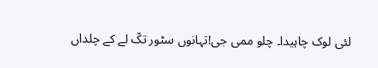لئی لوک چاہیدا۔ چلو ممی جی!تہانوں سٹور تکّ لے کے چلداں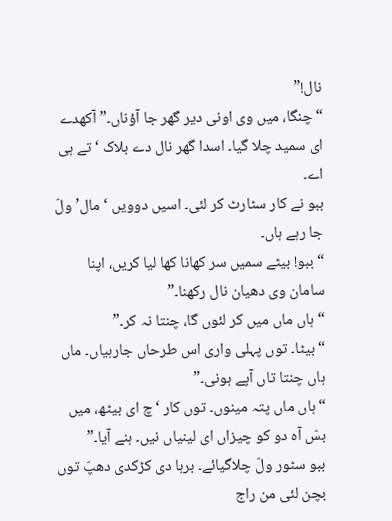نال!”
“چنگا، میں وی اونی دیر گھر جا آؤناں۔” آکھدے ای سمید چلا گیا۔ اسدا گھر نال دے بلاک ‘تے ہی اے۔
ببو نے کار سٹارٹ کر لئی۔ اسیں دوویں ‘مال’ ولّ جا رہے ہاں۔
“ببو! بیٹے سمیں سر کھانا کھا لیا کریں، اپنا سامان وی دھیان نال رکھنا۔”
“ہاں ماں میں کر لئوں گا، چنتا نہ کر۔”
“بیٹا۔ توں پہلی واری اس طرحاں جارہیاں۔ ماں ہاں چنتا تاں آپے ہونی۔”
“ہاں ماں پتہ مینوں۔ توں کار ‘چ ای بیٹھ، میں بسّ آہ دو کو چیزاں ای لینیاں نیں۔ ہنے آیا۔”
ببو سٹور ولّ چلاگیائے۔ برہا دی کڑکدی دھپّ توں بچن لئی من راج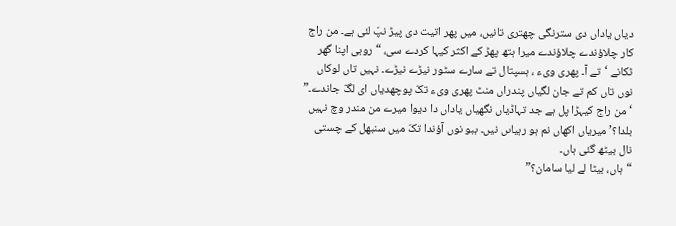دیاں یاداں دی سترنگی چھتری تانیں، میں پھر اتیت دی پیڑ نپّ لئی ہے۔ من راج کار چلاؤندے چلاؤندے میرا ہتھ پھڑ کے اکثر کیہا کردے سی، “روبی اپنا گھر ٹکانے ‘تے آ۔ پھری ویء ، ہسپتال تے سارے سٹور نیڑے نیڑے۔ نہیں تاں لوکاں نوں تاں کم تے جان لگیاں پندراں منٹ پھری ویء تکّ پوچھدیاں ای لگّ جاندے۔”
‘من راج کیہڑا پل ہے جد تہاڈیاں نگھیاں یاداں دا دیوا میرے من مندر وچ نہیں بلدا؟’ میریاں اکھاں نم ہو رہیاںں نیں۔ ببو نوں آؤندا تکّ میں سنبھل کے چستی نال بیٹھ گئی ہاں۔
“ہاں، بیٹا لے لیا سامان؟”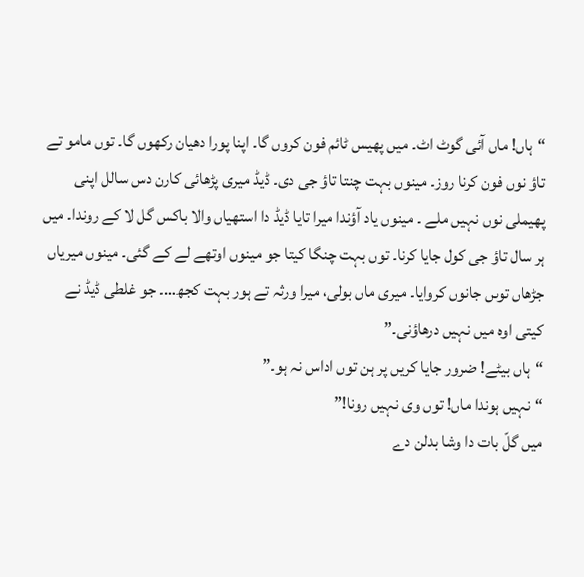“ہاں! ماں آئی گوٹ اٹ۔ میں پھیس ٹائم فون کروں گا۔ اپنا پورا دھیان رکھوں گا۔ توں مامو تے تاؤ نوں فون کرنا روز۔ مینوں بہت چنتا تاؤ جی دی۔ ڈیڈ میری پڑھائی کارن دس سالل اپنی پھیملی نوں نہیں ملے ۔ مینوں یاد آؤندا میرا تایا ڈیڈ دا استھیاں والا باکس گل لا کے روندا۔ میں ہر سال تاؤ جی کول جایا کرنا۔ توں بہت چنگا کیتا جو مینوں اوتھے لے کے گئی۔ مینوں میریاں جڑھاں توںں جانوں کروایا۔ میری ماں بولی، میرا ورثہ تے ہور بہت کجھ…۔ جو غلطی ڈیڈ نے کیتی اوہ میں نہیں درھاؤنی۔”
“ہاں بیٹے! ضرور جایا کریں پر ہن توں اداس نہ ہو۔”
“نہیں ہوندا ماں! توں وی نہیں رونا!”
میں گلّ بات دا وشا بدلن دے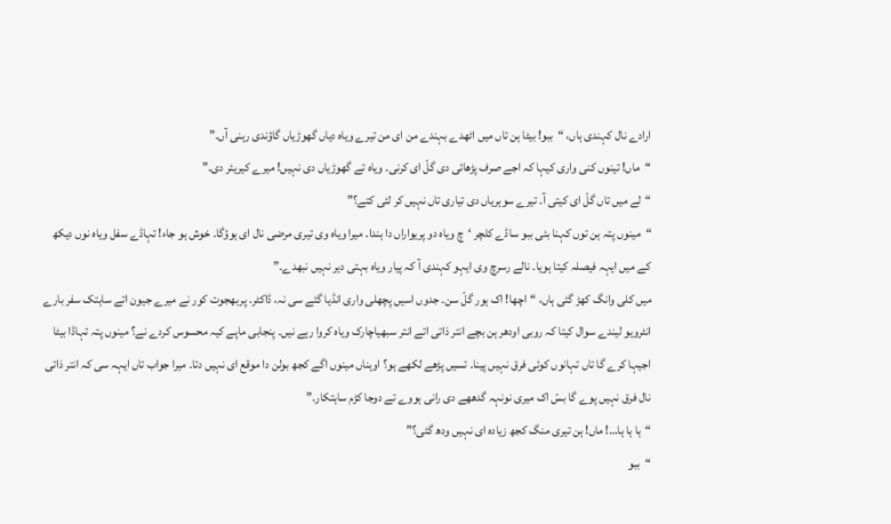ارادے نال کہندی ہاں، “ببو! بیٹا ہن تاں میں اٹھدے بہندے من ای من تیرے ویاہ دیاں گھوڑیاں گاؤندی رہنی آں۔”
“ماں! تینوں کنی واری کیہا کہ اجے صرف پڑھائی دی گلّ ای کرنی۔ ویاہ تے گھوڑیاں دی نہیں! میرے کیریئر دی۔”
“لے میں تاں گلّ ای کیتی آ۔ تیرے سوہریاں دی تیاری تاں نہیں کر لئی کتے؟”
“مینوں پتہ ہن توں کہنا بئی ببو ساڈے کلچر ‘چ ویاہ دو پریواراں دا ہندا۔ میرا ویاہ وی تیری مرضی نال ای ہوؤگا۔ خوش ہو جاء! تہاڈے سفل ویاہ نوں دیکھ کے میں ایہہ فیصلہ کیتا ہویا۔ نالے رسرچ وی ایہو کہندی آ کہ پیار ویاہ بہتی دیر نہیں نبھدے۔”
میں کلی وانگ کھڑ گئی ہاں، “اچھا! اک ہور گلّ سن۔ جدوں اسیں پچھلی واری انڈیا گئے سی نہ، ڈاکٹر. پربھجوت کور نے میرے جیون اتے ساہتک سفر بارے انٹرویو لیندے سوال کیتا کہ روبی اودھر ہن بچے انتر ذاتی اتے انتر سبھیاچارک ویاہ کروا رہے نیں۔ پنجابی ماپے کیہ محسوس کردے نے؟ مینوں پتہ تہاڈا بیٹا اجیہا کرے گا تاں تہانوں کوئی فرق نہیں پینا۔ تسیں پڑھے لکھے ہو؟ اوہناں مینوں اگے کجھ بولن دا موقع ای نہیں دتا۔ میرا جواب تاں ایہہ سی کہ انتر ذاتی نال فرق نہیں پوے گا بسّ اک میری نونہہ گدھھے دی رانی ہووے تے دوجا کڑم ساہتکار۔”
“ہا ہا ہا…! ماں! ہن تیری منگ کجھ زیادہ ای نہیں ودھ گئی؟”
“ببو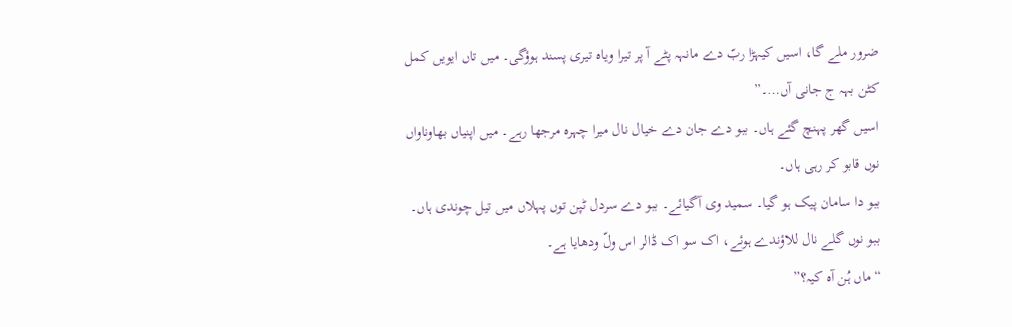ضرور ملے گا، اسیں کیہڑا ربّ دے مانہہ پٹے آ پر تیرا ویاہ تیری پسند ہوؤگی۔ میں تاں ایویں کمل کٹن بہہ ج جانی آں…۔”
اسیں گھر پہنچ گئے ہاں۔ ببو دے جان دے خیال نال میرا چہرہ مرجھا رہے۔ میں اپنیاں بھاوناواں نوں قابو کر رہی ہاں۔
ببو دا سامان پیک ہو گیا۔ سمید وی آگیائے۔ ببو دے سردل ٹپن توں پہلاں میں تیل چوندی ہاں۔ ببو نوں گلے نال للاؤندے ہوئے، اک سو اک ڈالر اس ولّ ودھایا ہے۔
“ماں ہُن آہ کیہ؟”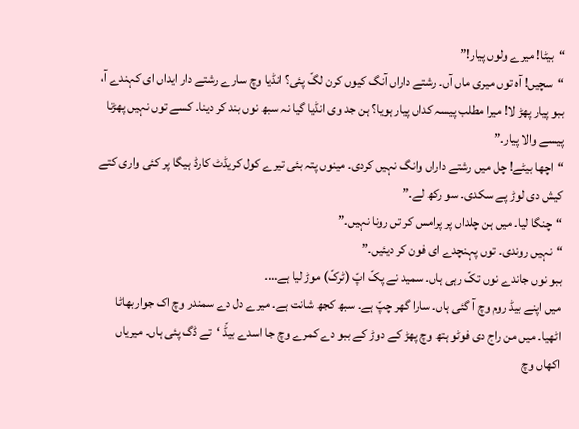“بیٹا! میرے ولوں پیار!”
“سچیں! آہ توں میری ماں آں۔ رشتے داراں آنگ کیوں کرن لگّ پئی؟ انڈیا وچ سارے رشتے دار ایداں ای کہندے آ، ببو پیار پھڑ لا! میرا مطلب پیسہ کداں پیار ہویا؟ ہن جد وی انڈیا گیا نہ سبھ نوں بند کر دینا۔ کسے توں نہیں پھڑنا پیسے والا پیار۔”
“اچھا بیٹے! چل میں رشتے داراں وانگ نہیں کردی۔ مینوں پتہ بئی تیرے کول کریڈٹ کارڈ ہیگا پر کئی واری کتے کیش دی لوڑ پے سکدی۔ سو رکھ لے۔”
“چنگا لیا۔ میں ہن چلداں پر پرامس کر تں رونا نہیں۔”
“نہیں روندی۔ توں پہنچدے ای فون کر دیئیں۔”
ببو نوں جاندے نوں تکّ رہی ہاں۔ سمید نے پکّ اپّ (ٹرکّ) موڑ لیا ہے…۔
میں اپنے بیڈ روم وچ آ گئی ہاں۔ سارا گھر چپّ ہے۔ سبھ کجھ شانت ہے۔ میرے دل دے سمندر وچ اک جواربھاٹا اٹھیا۔ میں من راج دی فوٹو ہتھ وچ پھڑ کے دوڑ کے ببو دے کمرے وچ جا اسدے بیڈّ ‘تے ڈگ پئی ہاں۔ میریاں اکھاں وچ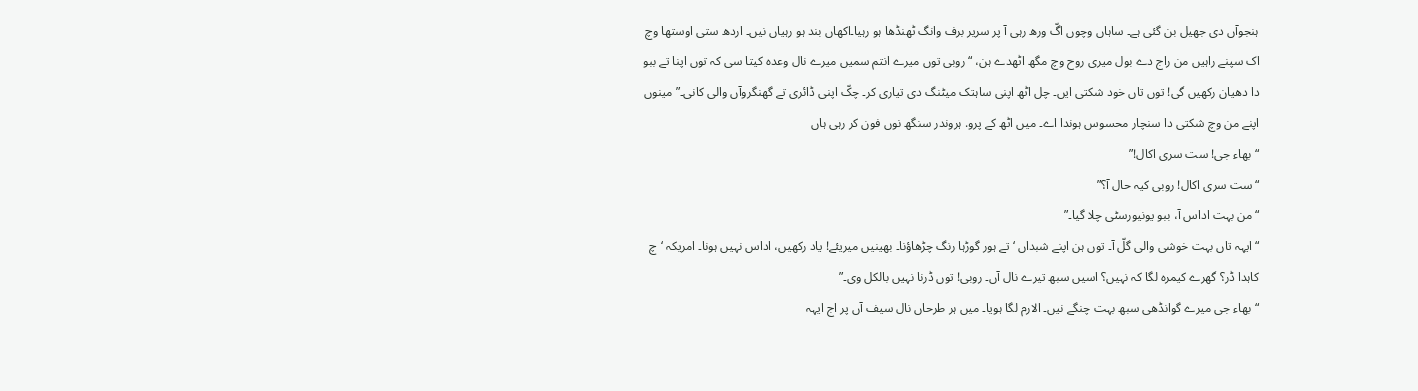ہنجوآں دی جھیل بن گئی ہے۔ ساہاں وچوں اگّ ورھ رہی آ پر سریر برف وانگ ٹھنڈھا ہو رہیا۔اکھاں بند ہو رہیاں نیں۔ اردھ ستی اوستھا وچ اک سپنے راہیں من راج دے بول میری روح وچ مگھ اٹھدے ہن، “روبی توں میرے انتم سمیں میرے نال وعدہ کیتا سی کہ توں اپنا تے ببو دا دھیان رکھیں گی! توں تاں خود شکتی ایں۔ چل اٹھ اپنی ساہتک میٹنگ دی تیاری کر۔ چکّ اپنی ڈائری تے گھنگروآں والی کانی۔” مینوں اپنے من وچ شکتی دا سنچار محسوس ہوندا اے۔ میں اٹھ کے پرو. ہروندر سنگھ نوں فون کر رہی ہاں
“بھاء جی! ست سری اکال!”
“ست سری اکال! روبی کیہ حال آ؟”
“من بہت اداس آ، ببو یونیورسٹی چلا گیا۔”
“ایہہ تاں بہت خوشی والی گلّ آ۔ توں ہن اپنے شبداں ‘تے ہور گوڑہا رنگ چڑھاؤنا۔ بھینیں میریئے! یاد رکھیں، اداس نہیں ہونا۔ امریکہ ‘چ کاہدا ڈر؟ گھرے کیمرہ لگا کہ نہیں؟ اسیں سبھ تیرے نال آں۔ روبی! توں ڈرنا نہیں بالکل وی۔”
“بھاء جی میرے گوانڈھی سبھ بہت چنگے نیں۔ الارم لگا ہویا۔ میں ہر طرحاں نال سیف آں پر اج ایہہ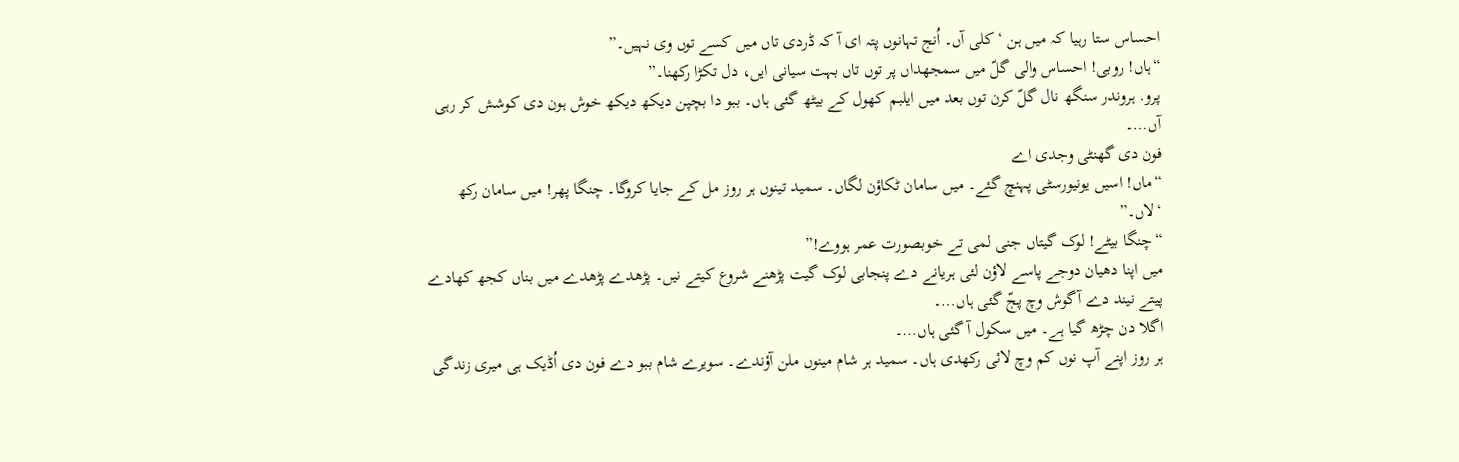احساس ستا رہیا کہ میں ہن ‘کلی آں۔ اُنج تہانوں پتہ ای آ کہ ڈردی تاں میں کسے توں وی نہیں۔”
“ہاں! روبی! احساس والی گلّ میں سمجھداں پر توں تاں بہت سیانی ایں، دل تکڑا رکھنا۔”
پرو. ہروندر سنگھ نال گلّ کرن توں بعد میں ایلبم کھول کے بیٹھ گئی ہاں۔ ببو دا بچپن دیکھ دیکھ خوش ہون دی کوشش کر رہی آں…۔
فون دی گھنٹی وجدی اے
“ماں! اسیں یونیورسٹی پہنچ گئے۔ میں سامان ٹکاؤن لگاں۔ سمید تینوں ہر روز مل کے جایا کروگا۔ چنگا پھر! میں سامان رکھ ‘لاں۔”
“چنگا بیٹے! لوک گیتاں جنی لمی تے خوبصورت عمر ہووے!”
میں اپنا دھیان دوجے پاسے لاؤن لئی ہریانے دے پنجابی لوک گیت پڑھنے شروع کیتے نیں۔ پڑھدے پڑھدے میں بناں کجھ کھادے پیتے نیند دے آگوش وچ پجّ گئی ہاں…۔
اگلا دن چڑھ گیا ہے۔ میں سکول آ گئی ہاں…۔
ہر روز اپنے آپ نوں کم وچ لائی رکھدی ہاں۔ سمید ہر شام مینوں ملن آؤندے۔ سویرے شام ببو دے فون دی اُڈیک ہی میری زندگی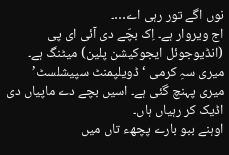نوں اگے تور رہی اے…۔
اج ویروار ہے۔ اِک بچّے دی آئی ای پی (انڈیوجوئل ایجوکیشن پلین) میٹنگ ہے۔ میری سہِ کرمی ‘ڈویلپمنٹ سپیشلسٹ’ میری پہنچ گئی ہے۔ اسیں بچے دے ماپیاں دی اڈیک کر رہیاں ہاں۔
اوہنے ببو بارے پچھء تاں میں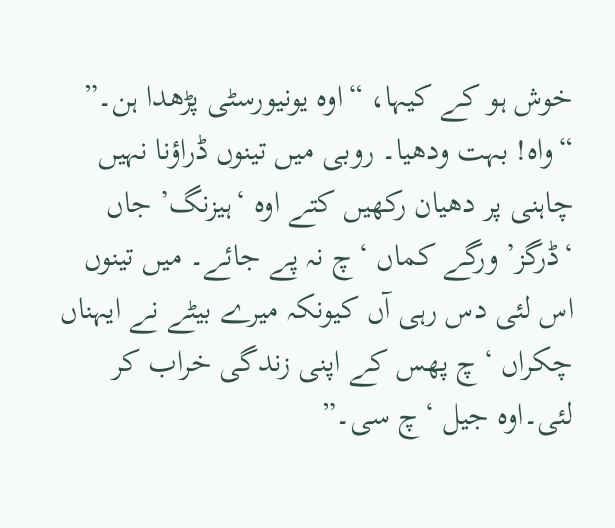خوش ہو کے کیہا، “اوہ یونیورسٹی پڑھدا ہن۔”
“واہ! بہت ودھیا۔ روبی میں تینوں ڈراؤنا نہیں چاہنی پر دھیان رکھیں کتے اوہ ‘ہیزنگ’ جاں ‘ڈرگز’ ورگے کماں ‘چ نہ پے جائے۔ میں تینوں اس لئی دس رہی آں کیونکہ میرے بیٹے نے ایہناں چکراں ‘چ پھس کے اپنی زندگی خراب کر لئی۔اوہ جیل ‘چ سی۔”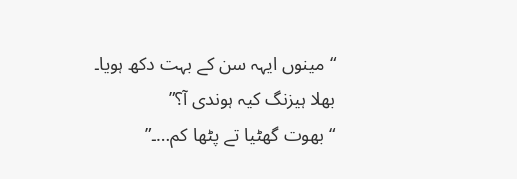“مینوں ایہہ سن کے بہت دکھ ہویا۔ بھلا ہیزنگ کیہ ہوندی آ؟”
“بھوت گھٹیا تے پٹھا کم…۔”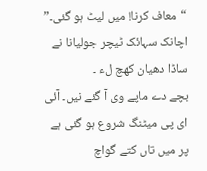“معاف کرنا! میں لیٹ ہو گئی۔” اچانک سہائک ٹیچر جولیانا نے ساڈا دھیان کھچ لء ۔
بچے دے ماپے وی آ گئے نیں۔ آئی ای پی میٹنگ شروع ہو گئی ہے پر میں تاں کتے گواچ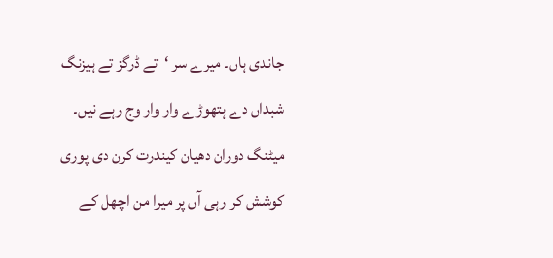جاندی ہاں۔ میرے سر ‘تے ڈرگز تے ہیزنگ شبداں دے ہتھوڑے وار وار وج رہے نیں۔ میٹنگ دوران دھیان کیندرت کرن دی پوری کوشش کر رہی آں پر میرا من اچھل کے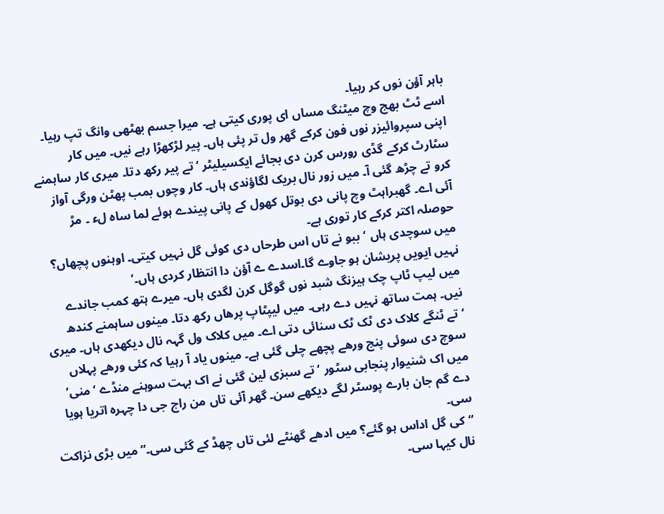باہر آؤن نوں کر رہیا۔
اسے ٹٹ بھج وچ میٹنگ مساں ای پوری کیتی ہے۔ میرا جسم بھٹھی وانگ تپ رہیا۔ اپنی سپروائیزر نوں فون کرکے گھر ول تر پئی ہاں۔ پیر لڑکھڑا رہے نیں۔ میں کار سٹارٹ کرکے گڈی رورس کرن دی بجائے ایکسیلیٹر ‘تے پیر رکھ دتا۔ میری کار ساہمنے کرو تے چڑھ گئی آ۔ میں زور نال بریک لگاؤندی ہاں۔ کار وچوں بمب پھٹن ورگی آواز آئی اے۔ گھبراہٹ وچ پانی دی بوتل کھول کے پانی پیندے ہوئے لما ساہ لء ۔ مڑ حوصلہ اکتر کرکے کار توری ہے۔
میں سوچدی ہاں ‘ببو نے تاں اس طرحاں دی کوئی گل نہیں کیتی۔ اوہنوں پچھاں؟ نہیں ایویں پریشان ہو جاوے گا۔اسدے ے آؤن دا انتظار کردی ہاں۔’
میں لیپ ٹاپ چک ہیزنگ شبد نوں گوگل کرن لگدی ہاں۔ میرے ہتھ کمب جاندے نیں۔ ہمت ساتھ نہیں دے رہی۔ میں لیپٹاپ پرھاں رکھ دتا۔ مینوں ساہمنے کندھ ‘تے ٹنگے کلاک دی ٹک ٹک سنائی دتی اے۔ میں کلاک ول گہہ نال دیکھدی ہاں۔ میری سوچ دی سوئی پنج ورھے پچھے چلی گئی ہے۔ مینوں یاد آ رہیا کہ کئی ورھے پہلاں میں اک شنیوار پنجابی سٹور ‘تے سبزی لین گئی نے اک بہت سوہنے منڈے ‘منی’ دے گم جان بارے پوسٹر لگے دیکھے سن۔ گھر آئی تاں من راج جی دا چہرہ اتریا ہویا سی۔
“کی گل اداس ہو گئے؟ میں ادھے گھنٹے لئی تاں چھڈ کے گئی سی۔” میں بڑی نزاکت نال کیہا سی۔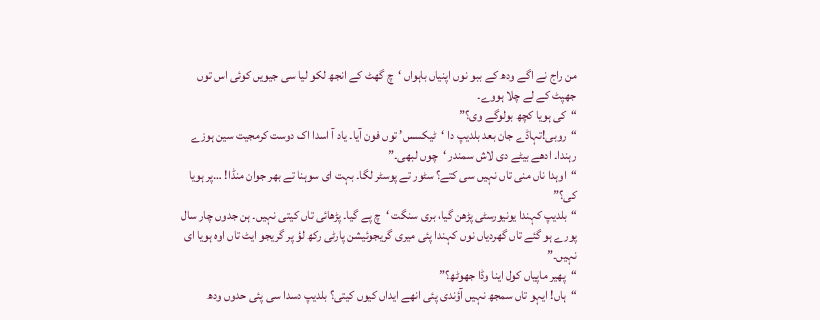من راج نے اگے ودھ کے ببو نوں اپنیاں باہواں ‘چ گھٹ کے انجھ لکو لیا سی جیویں کوئی اس توں جھپٹ کے لے چلا ہووے۔
“کی ہویا کچھ بولوگے وی؟”
“روبی!تہاڈے جان بعد بلدیپ دا ‘ٹیکسس’ توں فون آیا۔ یاد آ اسدا اک دوست کرمجیت سین ہوزے رہندا۔ ادھے بیٹے دی لاش سمندر ‘چوں لبھی۔”
“اوہدا ناں منی تاں نہیں سی کتے؟ سٹور تے پوسٹر لگا۔ بہت ای سوہنا تے بھر جوان منڈا! …پر ہویا کی؟”
“بلدیپ کہندا یونیورسٹی پڑھن گیا، بری سنگت ‘چ پے گیا۔ پڑھائی تاں کیتی نہیں۔ ہن جدوں چار سال پورے ہو گئے تاں گھردیاں نوں کہندا پئی میری گریجوئیشن پارٹی رکھ لؤ پر گریجو ایٹ تاں اوہ ہویا ای نہیں۔”
“پھیر ماپیاں کول اینا وڈا جھوٹھ؟”
“ہاں! ایہو تاں سمجھ نہیں آؤندی پئی انھے ایداں کیوں کیتی؟ بلدیپ دسدا سی پئی حدوں ودھ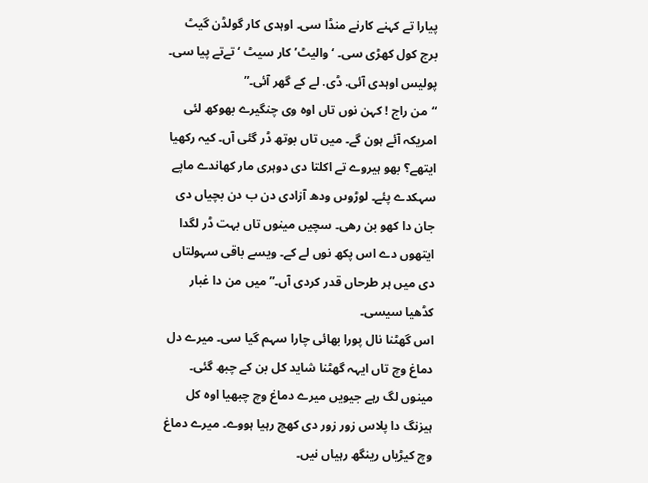پیارا تے کہنے کارنے منڈا سی۔ اوہدی کار گولڈن گیٹ برج کول کھڑی سی۔ ‘والیٹ’ کار سیٹ ‘تےتے پیا سی۔ پولیس اوہدی آئی. ڈی. لے کے گھر آئی۔”
“من راج ! کہن نوں تاں اوہ وی چنگیرے بھوکھ لئی امریکہ آئے ہون گے۔ میں تاں بوتھ ڈر گئی آں۔ کیہ رکھیا ایتھے؟ بھو ہیروے تے اکلتا دی دوہری مار کھاندے ماپے سہکدے پئے۔ لوڑوںں ودھ آزادی دن ب دن بچیاں دی جان دا کھو بن رھی۔ سچیں مینوں تاں بہت ڈر لگدا ایتھوں دے اس پکھ نوں لے کے۔ ویسے باقی سہولتاں دی میں ہر طرحاں قدر کردی آں۔” میں من دا غبار کڈھیا سیسی۔
اس گھٹنا نال پورا بھائی چارا سہم گیا سی۔ میرے دل دماغ وچ تاں ایہہ گھٹنا شاید کل بن کے چبھ گئی۔ مینوں لگ رہے جیویں میرے دماغ وچ چبھیا اوہ کل ہیزنگ دا پلاس زور زور دی کھچ رہیا ہووے۔ میرے دماغ وچ کیڑیاں رینگھ رہیاں نیں۔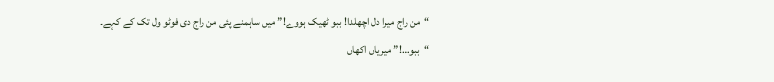“من راج میرا دل اچھلدا! ببو ٹھیک ہووے!” میں ساہمنے پئی من راج دی فوٹو ول تک کے کہے۔
“ببو…!” میریاں اکھاں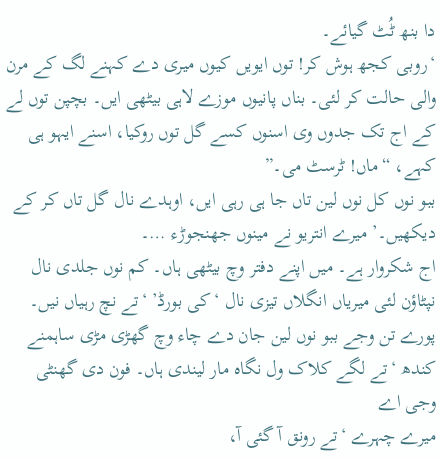دا بنھ ٹُٹ گیائے۔
‘روبی کجھ ہوش کر! توں ایویں کیوں میری دے کہنے لگ کے مرن والی حالت کر لئی۔ بناں پانیوں موزے لاہی بیٹھی ایں۔ بچپن توں لے کے اج تک جدوں وی اسنوں کسے گل توں روکیا، اسنے ایہو ہی کہے، “ماں! ٹرسٹ می۔”
ببو نوں کل نوں لین تاں جا ہی رہی ایں، اوہدے نال گل تاں کر کے دیکھیں۔’ میرے انتریو نے مینوں جھنجوڑء …۔
اج شکروار ہے۔ میں اپنے دفتر وچ بیٹھی ہاں۔ کم نوں جلدی نال نپٹاؤن لئی میریاں انگلاں تیزی نال ‘کی بورڈ’ ‘تے نچ رہیاں نیں۔ پورے تن وجے ببو نوں لین جان دے چاء وچ گھڑی مڑی ساہمنے کندھ ‘تے لگے کلاک ول نگاہ مار لیندی ہاں۔ فون دی گھنٹی وجی اے
میرے چہرے ‘تے رونق آ گئی آ،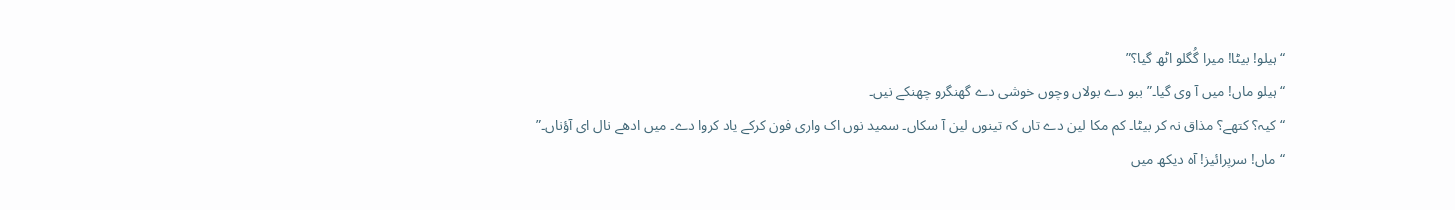“ہیلو! بیٹا! میرا گُگلو اٹھ گیا؟”
“ہیلو ماں! میں آ وی گیا۔” ببو دے بولاں وچوں خوشی دے گھنگرو چھنکے نیں۔
“کیہ؟ کتھے؟ مذاق نہ کر بیٹا۔ کم مکا لین دے تاں کہ تینوں لین آ سکاں۔ سمید نوں اک واری فون کرکے یاد کروا دے۔ میں ادھے نال ای آؤناں۔”
“ماں! سرپرائیز! آہ دیکھ میں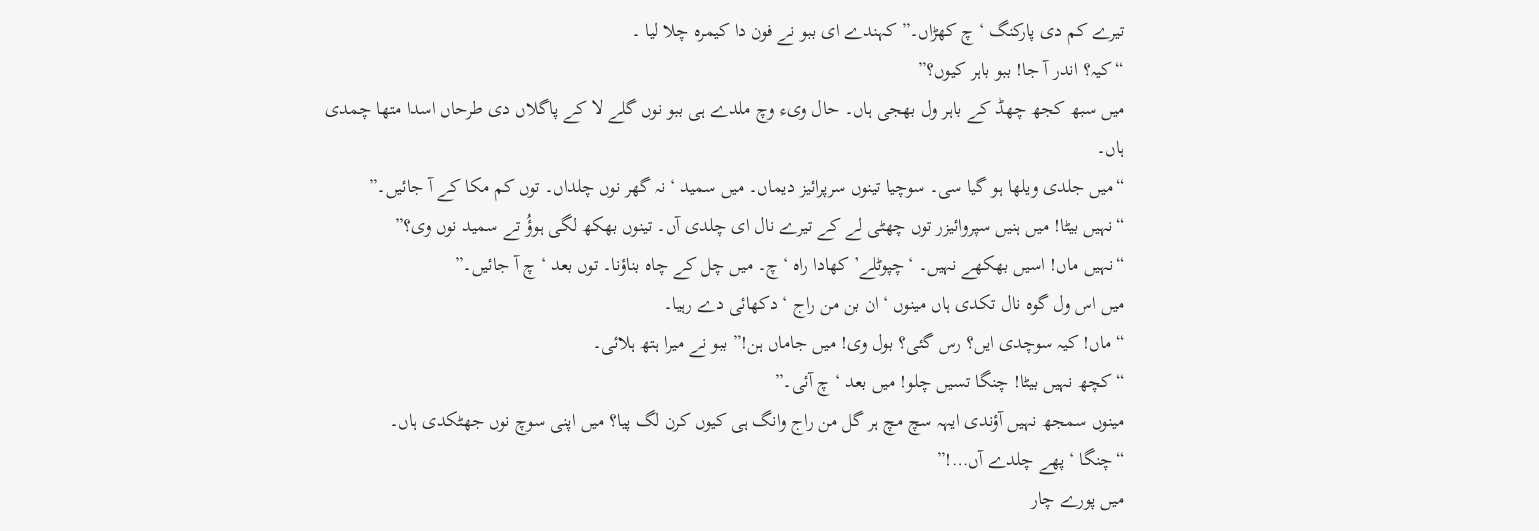تیرے کم دی پارکنگ ‘چ کھڑاں۔” کہندے ای ببو نے فون دا کیمرہ چلا لیا ۔
“کیہ؟ اندر آ جا! ببو باہر کیوں؟”
میں سبھ کجھ چھڈ کے باہر ول بھجی ہاں۔ حال ویء وچ ملدے ہی ببو نوں گلے لا کے پاگلاں دی طرحاں اسدا متھا چمدی ہاں۔
“میں جلدی ویلھا ہو گیا سی۔ سوچیا تینوں سرپرائیز دیماں۔ میں سمید ‘نہ گھر نوں چلداں۔ توں کم مکا کے آ جائیں۔”
“نہیں بیٹا! میں ہنیں سپروائیزر توں چھٹی لے کے تیرے نال ای چلدی آں۔ تینوں بھکھ لگی ہوؤُ تے سمید نوں وی؟”
“نہیں ماں! اسیں بھکھے نہیں۔ ‘چپوٹلے’ کھادا راہ ‘چ۔ میں چل کے چاہ بناؤنا۔ توں بعد ‘چ آ جائیں۔”
میں اس ول گوہ نال تکدی ہاں مینوں ‘ان بن من راج ‘ دکھائی دے رہیا۔
“ماں! کیہ سوچدی ایں؟ رس گئی؟ بول وی! میں جاماں ہن!” ببو نے میرا ہتھ ہلائی۔
“کچھ نہیں بیٹا! چنگا تسیں چلو! میں بعد ‘چ آئی۔”
مینوں سمجھ نہیں آؤندی ایہہ سچ مچ ہر گل من راج وانگ ہی کیوں کرن لگ پیا؟ میں اپنی سوچ نوں جھٹکدی ہاں۔
“چنگا ‘پھے چلدے آں…!”
میں پورے چار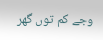وجے کم توں گھر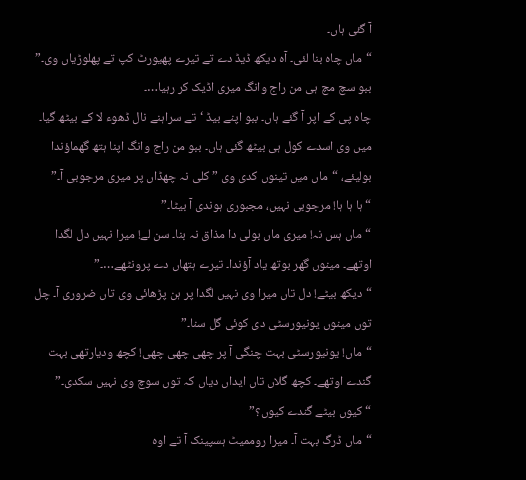آ گئی ہاں۔
“ماں چاہ بنا لئی۔ آہ دیکھ ڈیڈ دے تے تیرے پھیورٹ کپ تے پھلوڑیاں وی۔” ببو سچ مچ ہی من راج وانگ میری اڈیک کر رہیا…۔
چاہ پی کے اپر آ گئے ہاں۔ ببو اپنے بیڈ ‘تے سراہنے نال ڈھوء لا کے بیٹھ گیا۔ میں وی اسدے کول ہی بیٹھ گئی ہاں۔ ببو من راج وانگ اپنا ہتھ گھماؤندا بولیئے، “ماں میں تینوں کدی وی ”کلی نہ چھڈاں پر میری مرجوبی آ۔”
“ہا ہا ہا! مرجوبی نہیں، مجبوری ہوندی آ بیٹا۔”
“ماں ہس نہ! میری ماں بولی دا مذاق نہ بنا۔ سن لے! میرا نہیں دل لگدا اوتھے۔ مینوں گھر بوتھ یاد آؤندا۔ تیرے ہتھاں دے پرونٹھے…۔”
“دیکھ بیٹے! دل تاں میرا وی نہیں لگدا پر ہن پڑھائی وی تاں ضروری آ۔ چل توں مینوں یونیورسٹی دی کوئی گل سنا۔”
“ماں! یونیورسٹی بہت چنگی آ پر چھی چھی چھی! کچھ ودیارتھی بہت گندے اوتھے۔ کچھ گلاں تاں ایداں دیاں کہ توں سوچ وی نہیں سکدی۔”
“کیوں بیٹے گندے کیوں؟”
“ماں ڈرگ بہت آ۔ میرا روممیٹ ہسپینک آ تے اوہ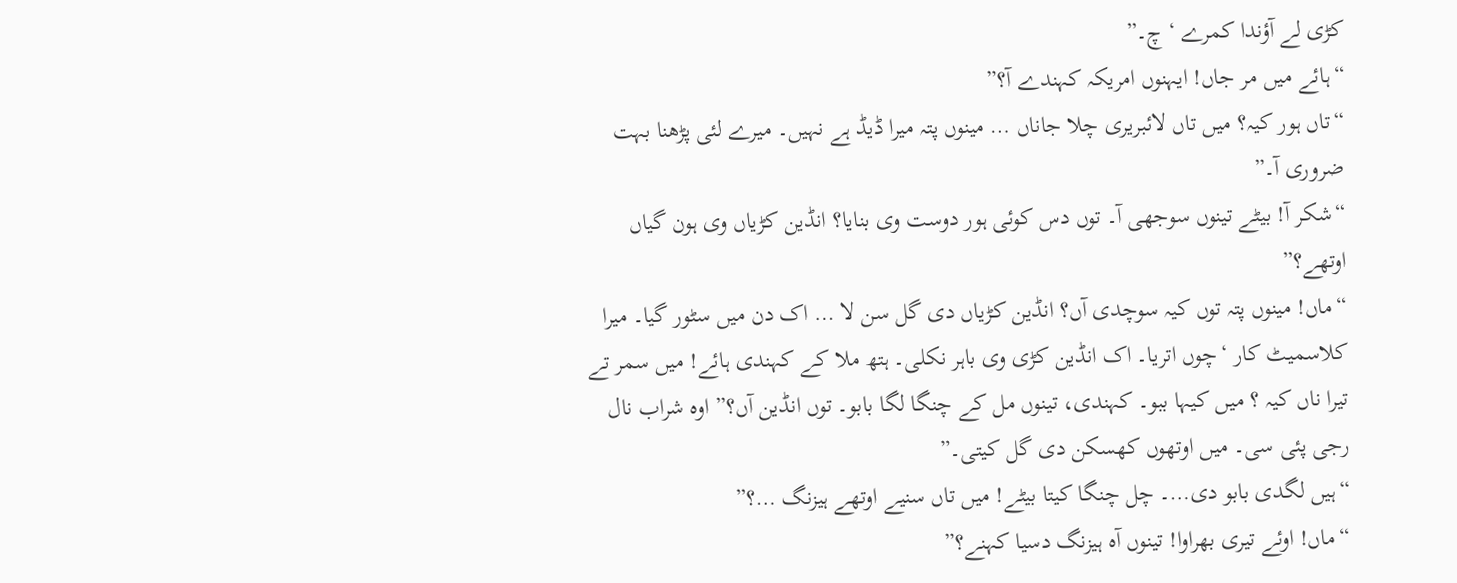کڑی لے آؤندا کمرے ‘چ۔”
“ہائے میں مر جاں! ایہنوں امریکہ کہندے آ؟”
“تاں ہور کیہ؟ میں تاں لائبریری چلا جاناں … مینوں پتہ میرا ڈیڈ ہے نہیں۔ میرے لئی پڑھنا بہت ضروری آ۔”
“شکر آ! بیٹے تینوں سوجھی آ۔ توں دس کوئی ہور دوست وی بنایا؟ انڈین کڑیاں وی ہون گیاں اوتھے؟”
“ماں! مینوں پتہ توں کیہ سوچدی آں؟ انڈین کڑیاں دی گل سن لا … اک دن میں سٹور گیا۔ میرا کلاسمیٹ کار ‘چوں اتریا۔ اک انڈین کڑی وی باہر نکلی۔ ہتھ ملا کے کہندی ہائے! میں سمر تے تیرا ناں کیہ ؟ میں کیہا ببو۔ کہندی، تینوں مل کے چنگا لگا بابو۔ توں انڈین آں؟” اوہ شراب نال رجی پئی سی۔ میں اوتھوں کھسکن دی گل کیتی۔”
“ہیں لگدی بابو دی…۔ چل چنگا کیتا بیٹے! میں تاں سنیے اوتھے ہیزنگ …؟”
“ماں! اوئے تیری بھراوا! تینوں آہ ہیزنگ دسیا کہنے؟”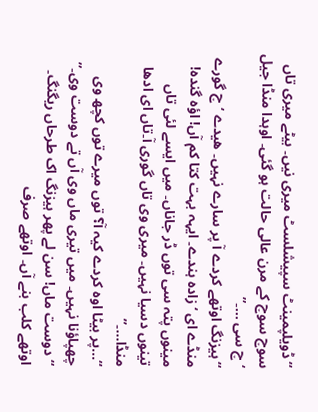“ڈویلپمینٹ سپیشلسٹ میری نیں۔ بیٹے میری تاں سوچ سوچ کے مرن عالی حالت ہو گئی۔ اوہدا منڈا جیل ‘چ سی …۔”
“ہیزنگ اوتھے کردے آ پر سارے نہیں۔ ھیدے ‘چ گورے منڈے ای ‘زادہ ہندے۔ ایہہ بہت کتا کم آں! اؤہ گندہ! مینوں پتہ سی توں ڈر جاناں۔ میں ایسے لئی تاں تینوں دسیا نہیں۔ میری وی تاں گوری آ۔تاں ای ادھا منڈا…۔”
“…پر بیٹا اوہ کردے کیہ آ؟ توں میرے توں کچھ وی چھپاؤنا نہیں۔ میں تیری ماں وی آں تے دوست وی۔”
“دوست ماں! سن لے پھر ہیزنگ اک طرحاں ریگنگ۔ اوتھے کلب بنے آں۔ اوتھے صرف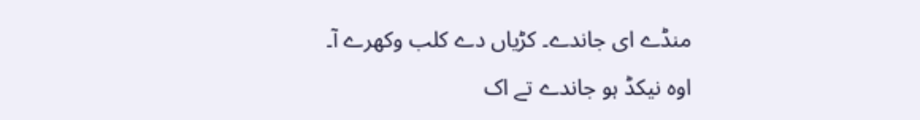منڈے ای جاندے۔ کڑیاں دے کلب وکھرے آ۔ اوہ نیکڈ ہو جاندے تے اک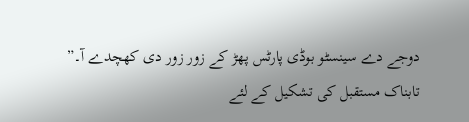دوجے دے سینسٹو بوڈی پارٹس پھڑ کے زور زور دی کھچدے آ۔”
تابناک مستقبل کی تشکیل کے لئے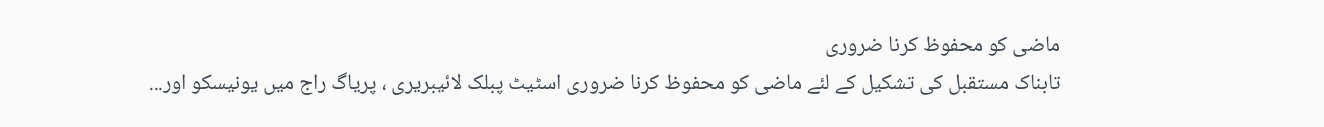ماضی کو محفوظ کرنا ضروری
تابناک مستقبل کی تشکیل کے لئے ماضی کو محفوظ کرنا ضروری اسٹیٹ پبلک لائیبریری ، پریاگ راج میں یونیسکو اور...